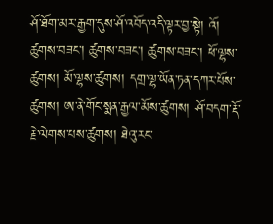ཤོ་ཐོག་མར་རྒྱག་དུས་ཤོ་འབོད་འདི་ལྟར་བྱ་སྟེ། འོ། ཚུགས་བཟང་། ཚུགས་བཟང་། ཚུགས་བཟང་། ཕོ་ལྷས་ཚུགས། མོ་ལྷས་ཚུགས། དགྲ་ལྷ་ཡོན་ཏན་དཀར་པོས་ཚུགས། ཨ་ནེ་གོང་སྨན་རྒྱལ་མོས་ཚུགས། ཤོ་བདག་རྡོ་རྗེ་ལེགས་པས་ཚུགས། ཐེའུ་རང་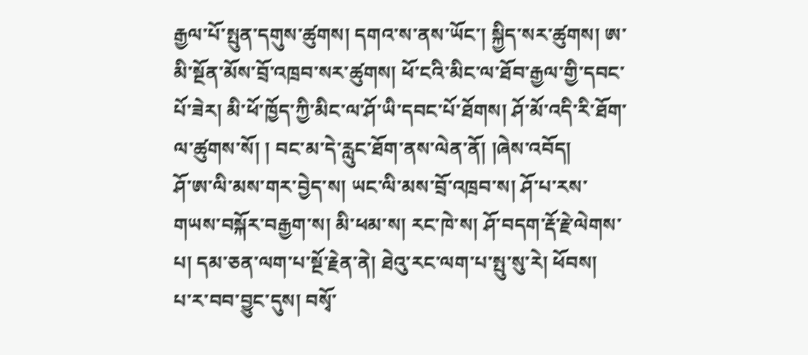རྒྱལ་པོ་སྤུན་དགུས་ཚུགས། དགའ་ས་ནས་ཡོང་། སྐྱིད་སར་ཚུགས། ཨ་མི་སྔོན་མོས་བྲོ་འཁྲབ་སར་ཚུགས། ཕོ་ངའི་མིང་ལ་ཐོབ་རྒྱལ་གྱི་དབང་པོ་ཟེར། མི་ཕོ་ཁྱོད་ཀྱི་མིང་ལ་ཤོ་ཡི་དབང་པོ་ཐོགས། ཤོ་མོ་འདི་རི་ཐོག་ལ་ཚུགས་སོ། ། བང་མ་དེ་རླུང་ཐོག་ནས་ལེན་ནོ། །ཞེས་འབོད།
ཤོ་ཨ་ལི་མས་གར་བྱེད་ས། ཡང་ལི་མས་བྲོ་འཁྲབ་ས། ཤོ་པ་རས་གཡས་བསྐོར་བརྒྱག་ས། མི་ཕམ་ས། རང་ཁེ་ས། ཤོ་བདག་རྡོ་རྗེ་ལེགས་པ། དམ་ཅན་ལག་པ་སྔོ་རྗེན་ནེ། ཐེའུ་རང་ལག་པ་སྤུ་སུ་རེ། ཕོབས།
པ་ར་བབ་བྱུང་དུས། བསྭོ་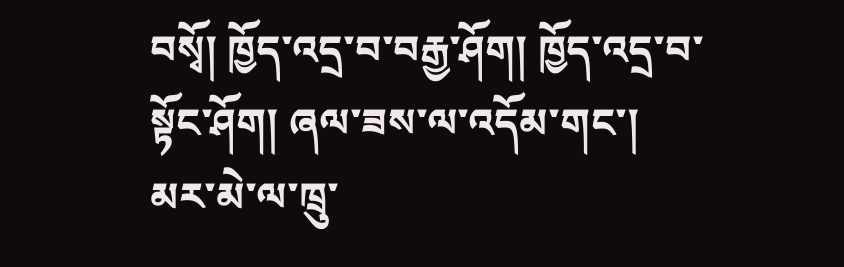བསྭོ། ཁྱོད་འདྲ་བ་བརྒྱ་ཤོག། ཁྱོད་འདྲ་བ་སྟོང་ཤོག། ཞལ་ཟས་ལ་འདོམ་གང་། མར་མེ་ལ་ཁྲུ་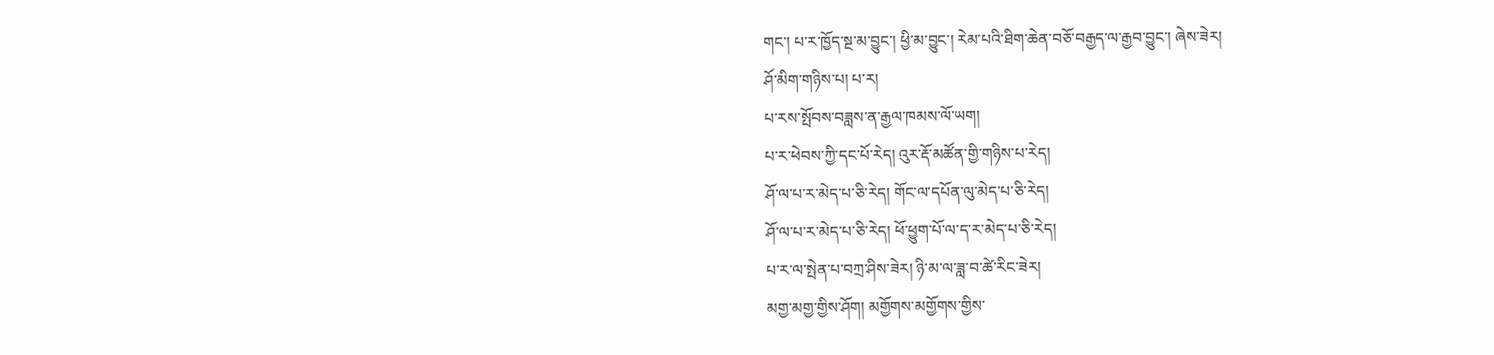གང་། པ་ར་ཁྱོད་སྔ་མ་བྱུང་། ཕྱི་མ་བྱུང་། རེམ་པའི་ཐིག་ཆེན་བཅོ་བརྒྱད་ལ་རྒྱབ་བྱུང་། ཞེས་ཟེར།
ཤོ་མིག་གཉིས་པ། པ་ར།
པ་རས་སྤོབས་བཟླས་ན་རྒྱལ་ཁམས་ལོ་ཡག།
པ་ར་ཕེབས་ཀྱི་དང་པོ་རེད། འུར་རྡོ་མཚོན་གྱི་གཉིས་པ་རེད།
ཤོ་ལ་པ་ར་མེད་པ་ཅི་རེད། གོང་ལ་དཔོན་ལུ་མེད་པ་ཅི་རེད།
ཤོ་ལ་པ་ར་མེད་པ་ཅི་རེད། ཕོ་ཕྱུག་པོ་ལ་ད་ར་མེད་པ་ཅི་རེད།
པ་ར་ལ་སྤེན་པ་བཀྲ་ཤིས་ཟེར། ཉི་མ་ལ་ཟླ་བ་ཚེ་རིང་ཟེར།
མགྱ་མགྱ་གྱིས་ཤོག། མགྱོགས་མགྱོགས་གྱིས་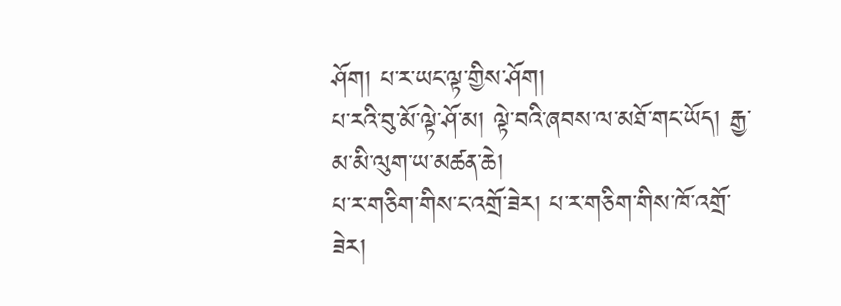ཤོག། པ་ར་ཡང་ལྟ་གྱིས་ཤོག།
པ་རའི་བུ་མོ་ལྟེ་ཤོ་མ། ལྟེ་བའི་ཞབས་ལ་མཐོ་གང་ཡོད། རྒྱ་མ་མི་ལུག་ཡ་མཚན་ཆེ།
པ་ར་གཅིག་གིས་ང་འགྲོ་ཟེར། པ་ར་གཅིག་གིས་ཁོ་འགྲོ་ཟེར།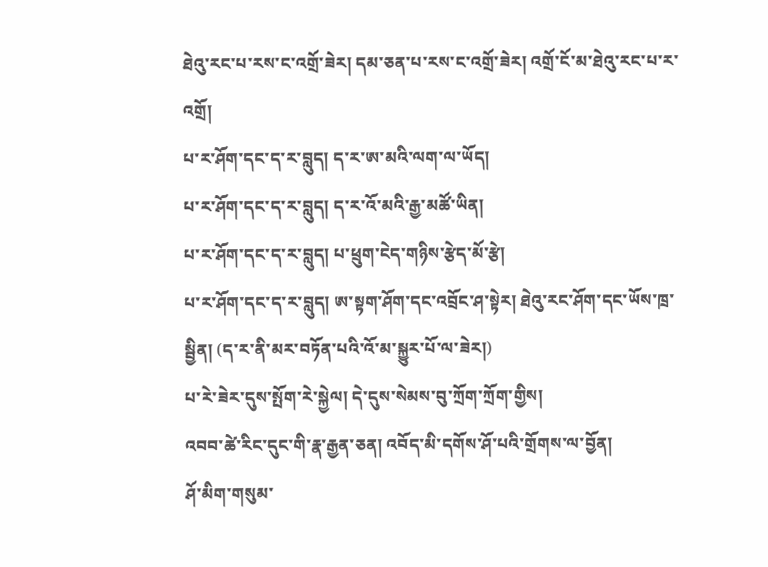ཐེའུ་རང་པ་རས་ང་འགྲོ་ཟེར། དམ་ཅན་པ་རས་ང་འགྲོ་ཟེར། འགྲོ་ངོ་མ་ཐེའུ་རང་པ་ར་འགྲོ།
པ་ར་ཤོག་དང་ད་ར་བླུད། ད་ར་ཨ་མའི་ལག་ལ་ཡོད།
པ་ར་ཤོག་དང་ད་ར་བླུད། ད་ར་འོ་མའི་རྒྱ་མཚོ་ཡིན།
པ་ར་ཤོག་དང་ད་ར་བླུད། པ་ཕྲུག་ངེད་གཉིས་རྩེད་མོ་རྩེ།
པ་ར་ཤོག་དང་ད་ར་བླུད། ཨ་སྟག་ཤོག་དང་འབྲོང་ཤ་སྟེར། ཐེའུ་རང་ཤོག་དང་ཡོས་ཁྲ་སྦྱིན། (ད་ར་ནི་མར་བཏོན་པའི་འོ་མ་སྐྱུར་པོ་ལ་ཟེར།)
པ་རེ་ཟེར་དུས་སྤོག་རེ་སྐྱེལ། དེ་དུས་སེམས་བུ་ཀྲོག་ཀྲོག་གྱིས།
འབབ་ཚེ་རིང་དུང་གི་རྣ་རྒྱན་ཅན། འབོད་མི་དགོས་ཤོ་པའི་གྲོགས་ལ་བྱོན།
ཤོ་མིག་གསུམ་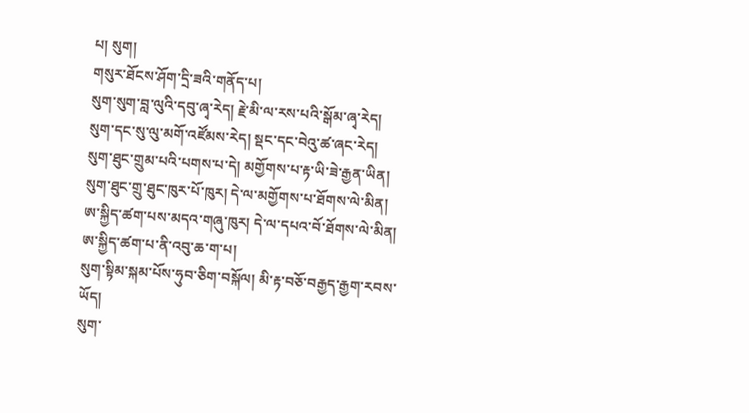པ། སུག།
གསུར་ཐོངས་ཤོག་དྲི་ཟའི་གནོད་པ།
སུག་སུག་བླ་ལུའི་དབུ་ཞྭ་རེད། རྗེ་མི་ལ་རས་པའི་སྒོམ་ཞྭ་རེད།
སུག་དང་སུ་ལུ་མགོ་འཛོམས་རེད། སྡང་དང་བེའུ་ཚ་ཞང་རེད།
སུག་ཐུང་གྲུམ་པའི་པགས་པ་དེ། མགྱོགས་པ་རྟ་ཡི་ཟེ་རྒྱན་ཡིན།
སུག་ཐུང་གྲུ་ཐུང་ཁུར་པོ་ཁུར། དེ་ལ་མགྱོགས་པ་ཐོགས་ལེ་མིན། ཨ་སྐྱིད་ཚག་པས་མདའ་གཞུ་ཁུར། དེ་ལ་དཔའ་བོ་ཐོགས་ལེ་མིན། ཨ་སྐྱིད་ཚག་པ་ནི་འབུ་ཆ་ག་པ།
སུག་སྟིམ་སྐམ་པོས་ཧུབ་ཅིག་བསྐོལ། མི་རྟ་བཅོ་བརྒྱད་རྒྱག་རབས་ཡོད།
སུག་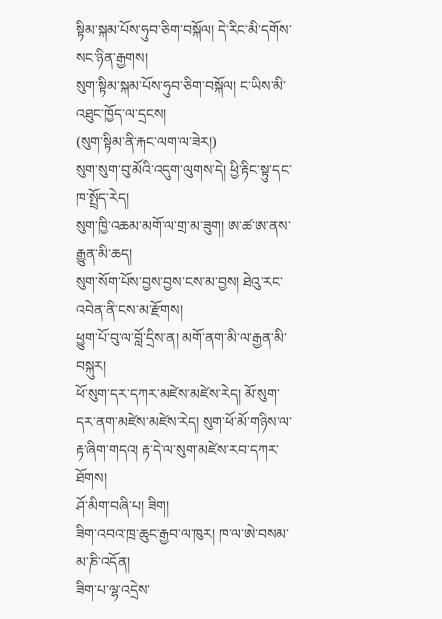སྟིམ་སྐམ་པོས་ཧུབ་ཅིག་བསྐོལ། དེ་རིང་མི་དགོས་སང་ཉིན་རྒྱགས།
སུག་སྟིམ་སྐམ་པོས་ཧུབ་ཅིག་བསྐོལ། ང་ཡིས་མི་འཐུང་ཁྱོད་ལ་དྲངས།
(སུག་སྟིམ་ནི་རྐང་ལག་ལ་ཟེར།)
སུག་སུག་བུ་མོའི་འདུག་ལུགས་དེ། ཕྱི་རྟིང་སྟུ་དང་ཁ་སྤྲོད་རེད།
སུག་ཁྱི་འཆམ་མགོ་ལ་གྲ་མ་ཟུག། ཨ་ཚ་ཨ་ནས་རྒྱུན་མི་ཆད།
སུག་སོག་པོས་བྱས་བྱས་ངས་མ་བྱས། ཐེའུ་རང་འབེན་ནི་ངས་མ་རྫོགས།
ཕྱུག་པོ་བུ་ལ་བློ་དྲིས་ན། མགོ་ནག་མི་ལ་རྒྱན་མི་བསྐུར།
ཕོ་སུག་དར་དཀར་མཛེས་མཛེས་རེད། མོ་སུག་དར་ནག་མཛེས་མཛེས་རེད། སུག་ཕོ་མོ་གཉིས་ལ་རྟ་ཞིག་གདའ། རྟ་དེ་ལ་སུག་མཛེས་རབ་དཀར་ཐོགས།
ཤོ་མིག་བཞི་པ། ཟིག།
ཟིག་འབའ་ཁྲ་ཆུང་རྒྱབ་ལ་ཁུར། ཁ་ལ་ཨེ་བསམ་མ་ཎི་འདོན།
ཟིག་པ་ལྷ་འདྲེས་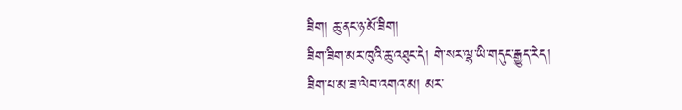ཟིག། ཆུ་ནང་ཉ་མོ་ཟིག།
ཟིག་ཟིག་མར་ཁུའི་ཆུ་འཐུང་དེ། གེ་སར་ལྷ་ཡི་གདུང་རྒྱུད་རེད།
ཟིག་པ་མ་ཟ་ལེབ་འགའ་མ། མར་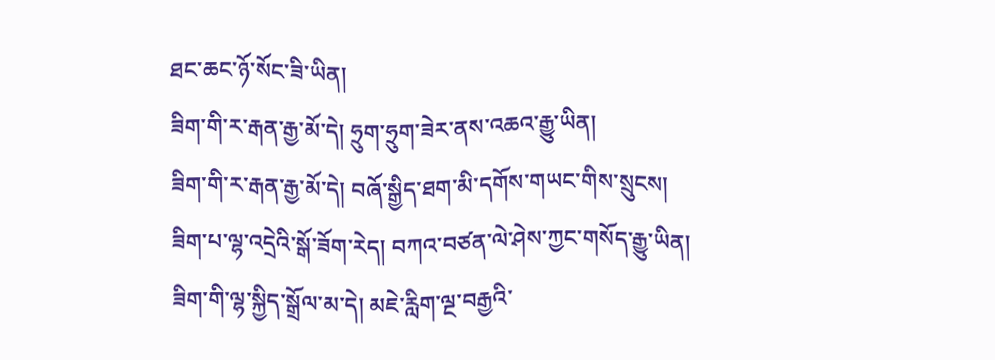ཐང་ཆང་ཉོ་སོང་ཟི་ཡིན།
ཟིག་གི་ར་རྒན་རྒྱ་མོ་དེ། ཧྲུག་ཧྲུག་ཟེར་ནས་འཆའ་རྒྱུ་ཡིན།
ཟིག་གི་ར་རྒན་རྒྱ་མོ་དེ། བཞོ་སྒྱིད་ཐག་མི་དགོས་གཡང་གིས་སྲུངས།
ཟིག་པ་ལྷ་འདྲེའི་སྒོ་ཟོག་རེད། བཀའ་བཙན་ལེ་ཤེས་ཀྱང་གསོད་རྒྱུ་ཡིན།
ཟིག་གི་ལྷ་སྐྱིད་སྒྲོལ་མ་དེ། མཇེ་རླིག་ལྔ་བརྒྱའི་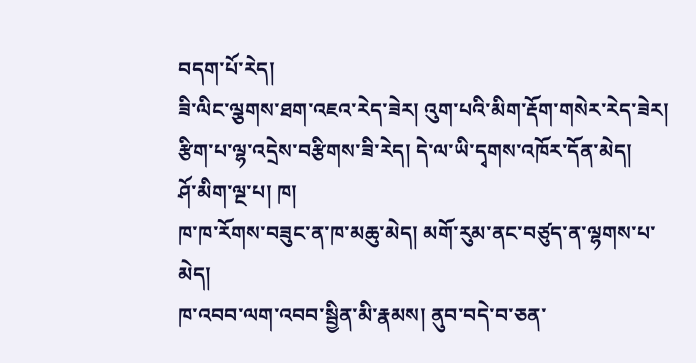བདག་པོ་རེད།
ཟི་ལིང་ལྕགས་ཐག་འཇའ་རེད་ཟེར། འུག་པའི་མིག་རྡོག་གསེར་རེད་ཟེར།
རྩིག་པ་ལྷ་འདྲེས་བརྩིགས་ཟི་རེད། དེ་ལ་ཡི་དྭགས་འཁོར་དོན་མེད།
ཤོ་མིག་ལྔ་པ། ཁ།
ཁ་ཁ་རོགས་བཟུང་ན་ཁ་མཆུ་མེད། མགོ་རུམ་ནང་བཙུད་ན་ལྷགས་པ་མེད།
ཁ་འབབ་ལག་འབབ་སྦྱིན་མི་རྣམས། ནུབ་བདེ་བ་ཅན་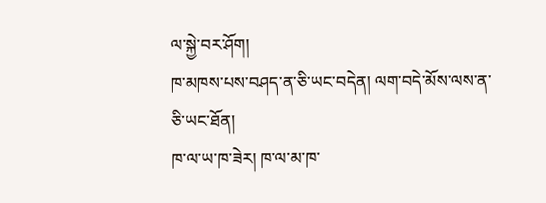ལ་སྐྱེ་བར་ཤོག།
ཁ་མཁས་པས་བཤད་ན་ཅི་ཡང་བདེན། ལག་བདེ་མོས་ལས་ན་ཅི་ཡང་ཐོན།
ཁ་ལ་ཡ་ཁ་ཟེར། ཁ་ལ་མ་ཁ་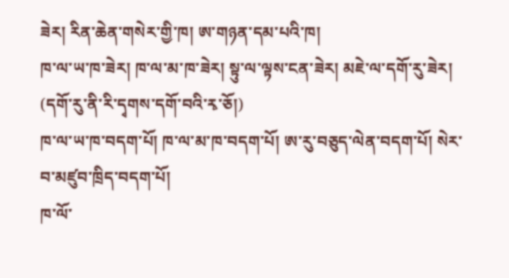ཟེར། རིན་ཆེན་གསེར་གྱི་ཁ། ཨ་གཉན་དམ་པའི་ཁ།
ཁ་ལ་ཡ་ཁ་ཟེར། ཁ་ལ་མ་ཁ་ཟེར། སྟུ་ལ་ལྟས་ངན་ཟེར། མཇེ་ལ་དགོ་རུ་ཟེར། (དགོ་རུ་ནི་རི་དྭགས་དགོ་བའི་རྭ་ཅོ།)
ཁ་ལ་ཡ་ཁ་བདག་པོ། ཁ་ལ་མ་ཁ་བདག་པོ། ཨ་རུ་བཅུད་ལེན་བདག་པོ། སེར་བ་མཛུབ་ཁྲིད་བདག་པོ།
ཁ་ལོ་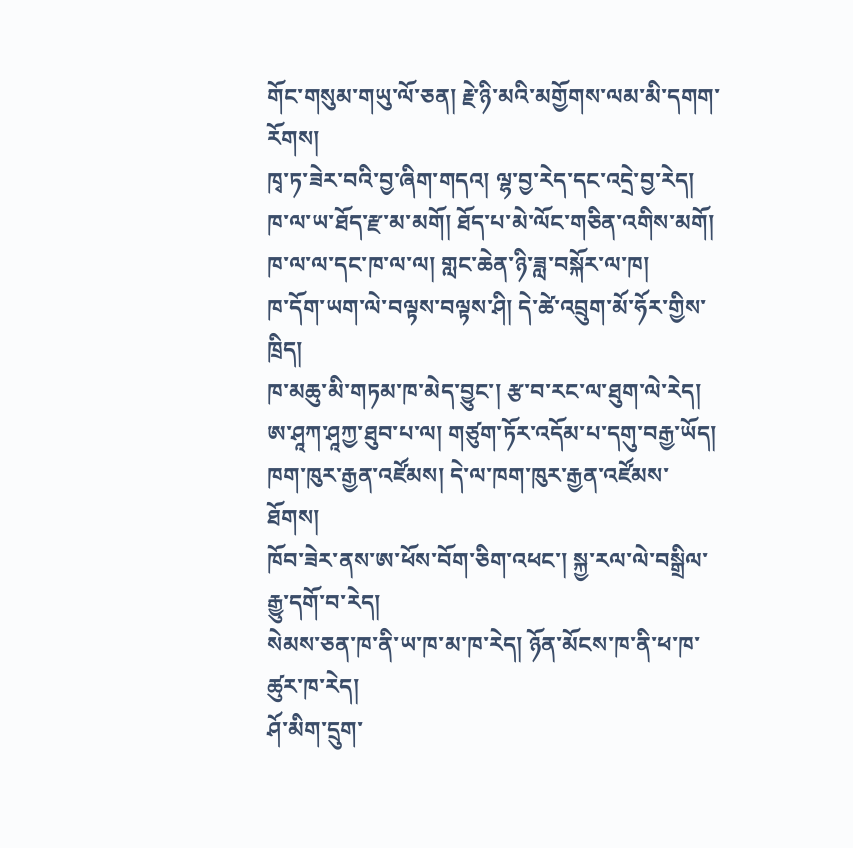གོང་གསུམ་གཡུ་ལོ་ཅན། རྗེ་ཉི་མའི་མགྱོགས་ལམ་མི་དགག་རོགས།
ཁྭ་ཏ་ཟེར་བའི་བྱ་ཞིག་གདའ། ལྷ་བྱ་རེད་དང་འདྲེ་བྱ་རེད།
ཁ་ལ་ཡ་ཐོད་རྫ་མ་མགོ། ཐོད་པ་མེ་ལོང་གཅིན་འགིས་མགོ།
ཁ་ལ་ལ་དང་ཁ་ལ་ལ། གླང་ཆེན་ཉི་ཟླ་བསྐོར་ལ་ཁ།
ཁ་དོག་ཡག་ལེ་བལྟས་བལྟས་ཤི། དེ་ཚེ་འབྲུག་མོ་ཧོར་གྱིས་ཁྲིད།
ཁ་མཆུ་མི་གཏམ་ཁ་མེད་བྱུང་། རྩ་བ་རང་ལ་ཐུག་ལེ་རེད།
ཨ་ཤཱཀ་ཤཱཀྱ་ཐུབ་པ་ལ། གཙུག་ཏོར་འདོམ་པ་དགུ་བརྒྱ་ཡོད།
ཁག་ཁུར་རྒྱན་འཛོམས། དེ་ལ་ཁག་ཁུར་རྒྱན་འཛོམས་ཐོགས།
ཁོབ་ཟེར་ནས་ཨ་ཕོས་བོག་ཅིག་འཕང་། སྐྱ་རལ་ལེ་བསྒྲིལ་རྒྱུ་དགོ་བ་རེད།
སེམས་ཅན་ཁ་ནི་ཡ་ཁ་མ་ཁ་རེད། ཉོན་མོངས་ཁ་ནི་ཕ་ཁ་ཚུར་ཁ་རེད།
ཤོ་མིག་དྲུག་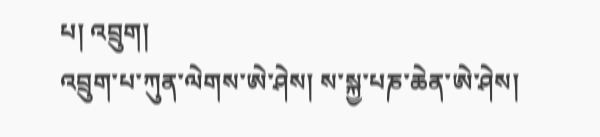པ། འབྲུག།
འབྲུག་པ་ཀུན་ལེགས་ཨེ་ཤེས། ས་སྐྱ་པཎ་ཆེན་ཨེ་ཤེས།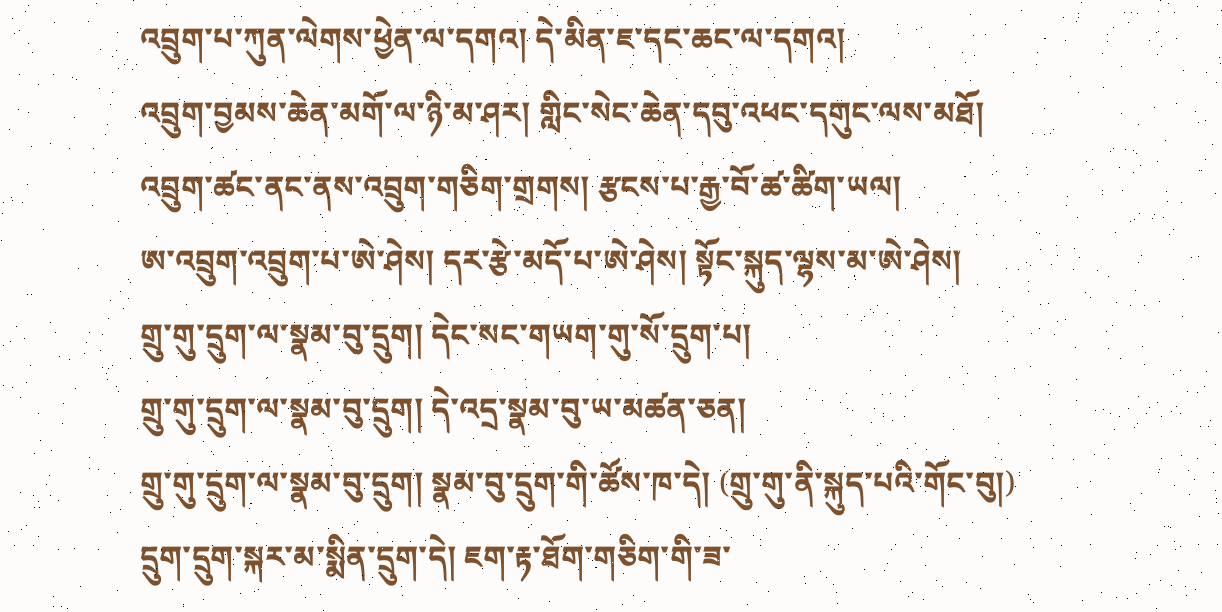འབྲུག་པ་ཀུན་ལེགས་ཕྱེན་ལ་དགའ། དེ་མིན་ཇ་དང་ཆང་ལ་དགའ།
འབྲུག་བྱམས་ཆེན་མགོ་ལ་ཉི་མ་ཤར། གླིང་སེང་ཆེན་དབུ་འཕང་དགུང་ལས་མཐོ།
འབྲུག་ཚང་ནང་ནས་འབྲུག་གཅིག་གྲགས། རྩངས་པ་རྒྱ་བོ་ཚ་ཚིག་ཡལ།
ཨ་འབྲུག་འབྲུག་པ་ཨེ་ཤེས། དར་རྩེ་མདོ་པ་ཨེ་ཤེས། སྟོང་སྐུད་ལྷས་མ་ཨེ་ཤེས།
གྲུ་གུ་དྲུག་ལ་སྣམ་བུ་དྲུག། དེང་སང་གཡག་གུ་སོ་དྲུག་པ།
གྲུ་གུ་དྲུག་ལ་སྣམ་བུ་དྲུག། དེ་འདྲ་སྣམ་བུ་ཡ་མཚན་ཅན།
གྲུ་གུ་དྲུག་ལ་སྣམ་བུ་དྲུག། སྣམ་བུ་དྲུག་གི་ཚོས་ཁ་དེ། (གྲུ་གུ་ནི་སྐུད་པའི་གོང་བུ།)
དྲུག་དྲུག་སྐར་མ་སྨིན་དྲུག་དེ། ཇག་རྟ་ཐོག་གཅིག་གི་ཟ་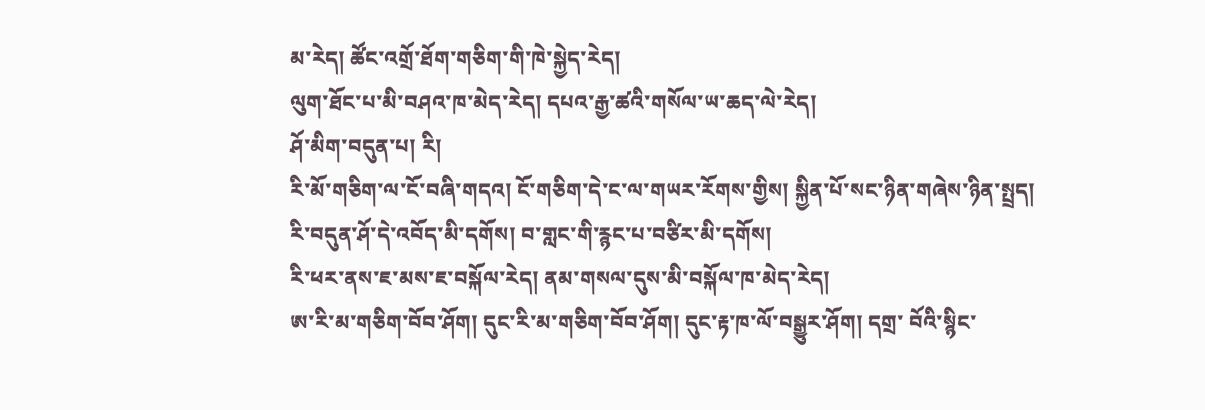མ་རེད། ཚོང་འགྲོ་ཐོག་གཅིག་གི་ཁེ་སྐྱེད་རེད།
ལུག་ཐོང་པ་མི་བཤའ་ཁ་མེད་རེད། དཔའ་རྒྱ་ཚའི་གསོལ་ཡ་ཆད་ལེ་རེད།
ཤོ་མིག་བདུན་པ། རི།
རི་མོ་གཅིག་ལ་ངོ་བཞི་གདའ། ངོ་གཅིག་དེ་ང་ལ་གཡར་རོགས་གྱིས། སྐྱིན་པོ་སང་ཉིན་གཞེས་ཉིན་སྤྲད།
རི་བདུན་ཤོ་དེ་འབོད་མི་དགོས། བ་གླང་གི་རྙང་པ་བཙིར་མི་དགོས།
རི་ཕར་ནས་ཇ་མས་ཇ་བསྐོལ་རེད། ནམ་གསལ་དུས་མི་བསྐོལ་ཁ་མེད་རེད།
ཨ་རི་མ་གཅིག་བོབ་ཤོག། དུང་རི་མ་གཅིག་བོབ་ཤོག། དུང་རྟ་ཁ་ལོ་བསྒྱུར་ཤོག། དགྲ་ བོའི་སྙིང་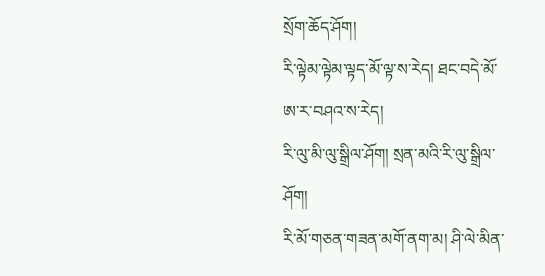སྲོག་ཆོད་ཤོག།
རི་ལྟེམ་ལྟེམ་ལྟད་མོ་ལྟ་ས་རེད། ཐང་བདེ་མོ་ཨ་ར་བཤའ་ས་རེད།
རི་ལུ་མི་ལུ་སྒྲིལ་ཤོག། སྲན་མའི་རི་ལུ་སྒྲིལ་ཤོག།
རི་མོ་གཅན་གཟན་མགོ་ནག་མ། ཤི་ལེ་མིན་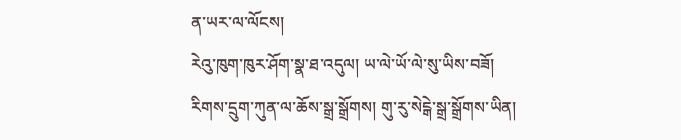ན་ཡར་ལ་ལོངས།
རེའུ་ཁུག་ཁུར་ཤོག་སྣ་ཐ་འདུལ། ཡ་ལེ་ཡོ་ལེ་སུ་ཡིས་བཟོ།
རིགས་དྲུག་ཀུན་ལ་ཆོས་སྒྲ་སྒྲོགས། གུ་རུ་སེངྒེ་སྒྲ་སྒྲོགས་ཡིན།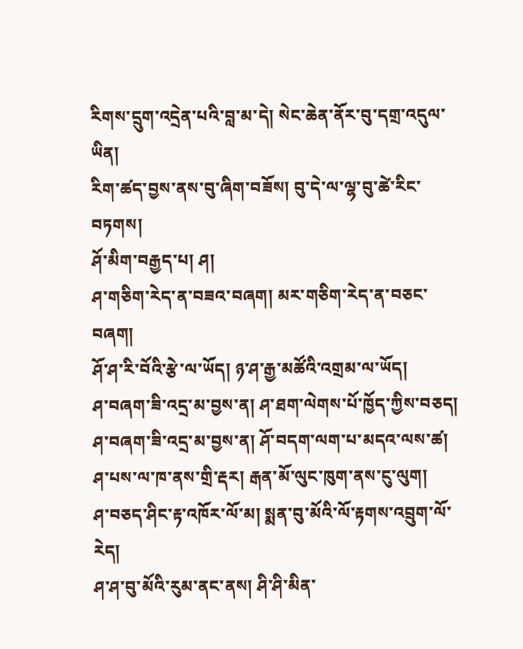རིགས་དྲུག་འདྲེན་པའི་བླ་མ་དེ། སེང་ཆེན་ནོར་བུ་དགྲ་འདུལ་ཡིན།
རིག་ཚད་བྱས་ནས་བུ་ཞིག་བཟོས། བུ་དེ་ལ་ལྷ་བུ་ཚེ་རིང་བཏགས།
ཤོ་མིག་བརྒྱད་པ། ཤ།
ཤ་གཅིག་རེད་ན་བཟའ་བཞག། མར་གཅིག་རེད་ན་བཅང་བཞག།
ཤོ་ཤ་རི་བོའི་རྩེ་ལ་ཡོད། ཉ་ཤ་རྒྱ་མཚོའི་འགྲམ་ལ་ཡོད།
ཤ་བཞག་ཟི་འདྲ་མ་བྱས་ན། ཤ་ཐག་ལེགས་པོ་ཁྱོད་ཀྱིས་བཅད།
ཤ་བཞག་ཟི་འདྲ་མ་བྱས་ན། ཤོ་བདག་ལག་པ་མདའ་ལས་ཚ།
ཤ་པས་ལ་ཁ་ནས་གྲི་རྡར། རྒན་མོ་ལུང་ཁུག་ནས་ངུ་ལུག།
ཤ་བཅད་ཤིང་རྟ་འཁོར་ལོ་མ། སྨན་བུ་མོའི་ལོ་རྟགས་འབྲུག་ལོ་རེད།
ཤ་ཤ་བུ་མོའི་རུམ་ནང་ནས། ཤི་ཤི་མིན་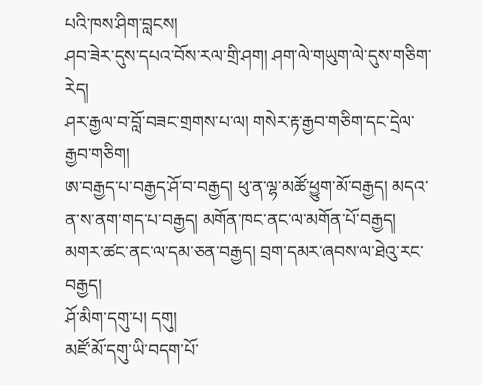པའི་ཁས་ཤིག་བླངས།
ཤབ་ཟེར་དུས་དཔའ་བོས་རལ་གྲི་ཤག། ཤག་ལེ་གཡུག་ལེ་དུས་གཅིག་རེད།
ཤར་རྒྱལ་བ་བློ་བཟང་གྲགས་པ་ལ། གསེར་རྟ་རྒྱབ་གཅིག་དང་དྲེལ་རྒྱབ་གཅིག།
ཨ་བརྒྱད་པ་བརྒྱད་ཤོ་བ་བརྒྱད། ཕུ་ན་ལྷ་མཚོ་ཕྱུག་མོ་བརྒྱད། མདའ་ན་ས་ནག་གད་པ་བརྒྱད། མགོན་ཁང་ནང་ལ་མགོན་པོ་བརྒྱད། མགར་ཚང་ནང་ལ་དམ་ཅན་བརྒྱད། བྲག་དམར་ཞབས་ལ་ཐེའུ་རང་བརྒྱད།
ཤོ་མིག་དགུ་པ། དགུ།
མཛོ་མོ་དགུ་ཡི་བདག་པོ་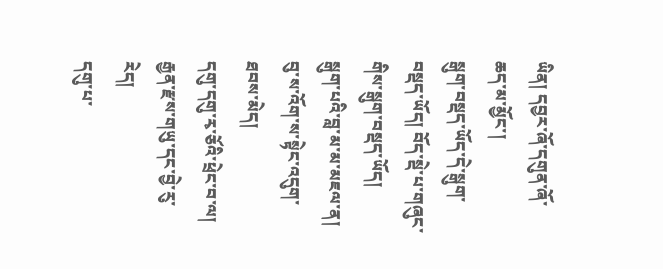ཡིན། དབྱར་ཞོ་དགུན་ཞོ་ཆད་མ་མྱོང་།
སྒུག་བསྡད་ཡོད་དེ་སྒུག་བསྡད་ཡོད། བོད་སྡེ་པ་གཞུང་གིས་སྒུག་བསྡད་ཡོད།
སྒུག་པའི་བླ་མ་མ་མཇལ་ན། བུ་ས་འོག་ས་སྟེང་འདུག་ཐབས་མེད།
དགུ་དགུ་རྭ་ཅོའི་ཕྲེང་བ་ལ། རྒྱན་རྫས་གཡུ་དང་བྱེ་རུ་རེད།
དགུ་པ་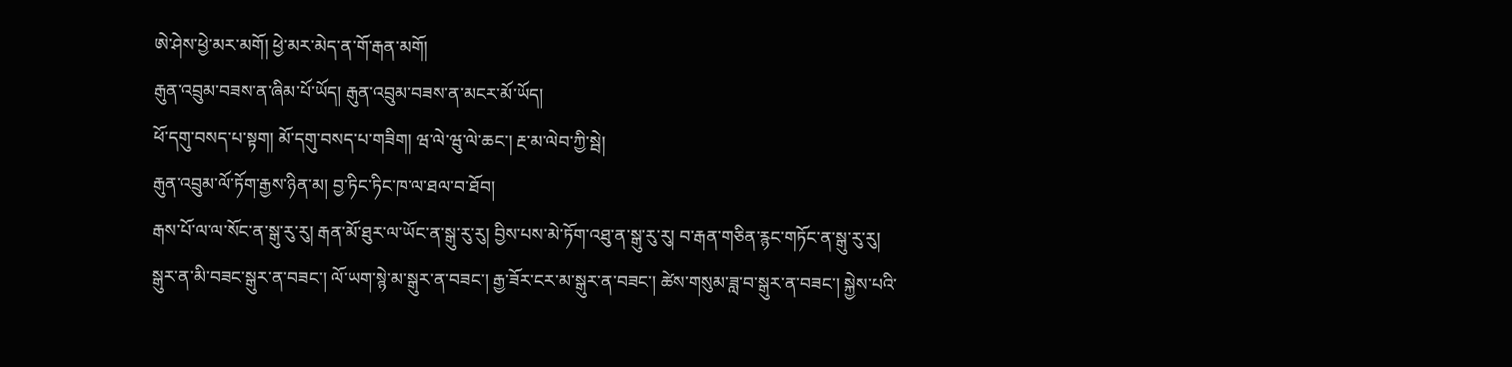ཨེ་ཤེས་ཕྱེ་མར་མགོ། ཕྱེ་མར་མེད་ན་གོ་རྒན་མགོ།
རྒུན་འབྲུམ་བཟས་ན་ཞིམ་པོ་ཡོད། རྒུན་འབྲུམ་བཟས་ན་མངར་མོ་ཡོད།
ཕོ་དགུ་བསད་པ་སྟག། མོ་དགུ་བསད་པ་གཟིག། ཝ་ལེ་ཝུ་ལེ་ཆང་། རྔ་མ་ལེབ་ཀྱི་སྦེ།
རྒུན་འབྲུམ་ལོ་ཏོག་རྒྱས་ཉིན་མ། བྱ་ཏིང་ཏིང་ཁ་ལ་ཐལ་བ་ཐོབ།
རྒས་པོ་ལ་ལ་སོང་ན་སྒུ་རུ་རུ། རྒན་མོ་ཐུར་ལ་ཡོང་ན་སྒུ་རུ་རུ། བྱིས་པས་མེ་ཏོག་འཐུ་ན་སྒུ་རུ་རུ། བ་རྒན་གཅིན་རྙང་གཏོང་ན་སྒུ་རུ་རུ།
སྒུར་ན་མི་བཟང་སྒུར་ན་བཟང་། ལོ་ཡག་སྙེ་མ་སྒུར་ན་བཟང་། རྒྱ་ཟོར་ངར་མ་སྒུར་ན་བཟང་། ཚེས་གསུམ་ཟླ་བ་སྒུར་ན་བཟང་། སྐྱེས་པའི་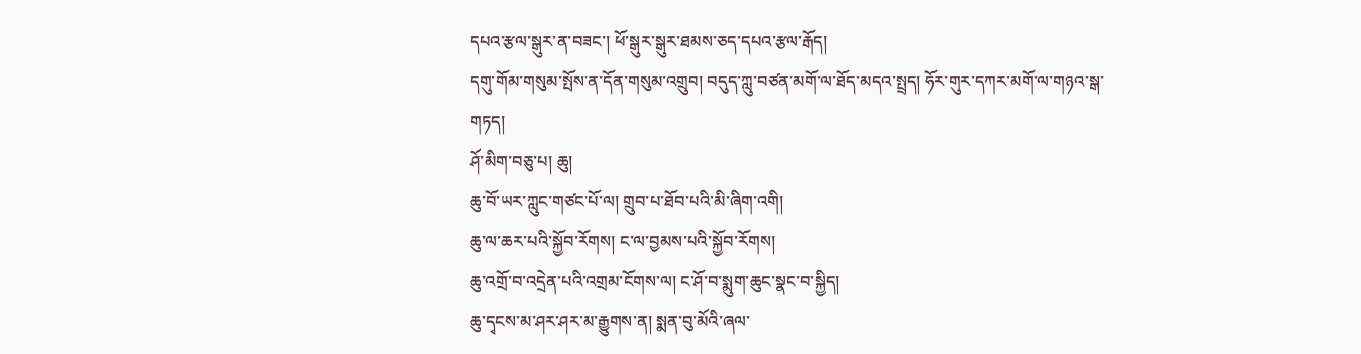དཔའ་རྩལ་སྒུར་ན་བཟང་། ཕོ་སྒུར་སྒུར་ཐམས་ཅད་དཔའ་རྩལ་རྒོད།
དགུ་གོམ་གསུམ་སྤོས་ན་དོན་གསུམ་འགྲུབ། བདུད་ཀླུ་བཙན་མགོ་ལ་ཐོད་མདའ་སྤྲད། ཧོར་གུར་དཀར་མགོ་ལ་གཉའ་སྒ་གཏད།
ཤོ་མིག་བཅུ་པ། ཆུ།
ཆུ་བོ་ཡར་ཀླུང་གཙང་པོ་ལ། གྲུབ་པ་ཐོབ་པའི་མི་ཞིག་འགི།
ཆུ་ལ་ཆར་པའི་སྐྱོབ་རོགས། ང་ལ་བྱམས་པའི་སྐྱོབ་རོགས།
ཆུ་འགྲོ་བ་འདྲེན་པའི་འགྲམ་ངོགས་ལ། ང་ཤོ་བ་སྨུག་ཆུང་སྣང་བ་སྐྱིད།
ཆུ་དྭངས་མ་ཤར་ཤར་མ་རྒྱུགས་ན། སྨན་བུ་མོའི་ཞལ་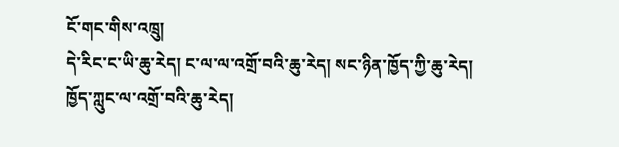ངོ་གང་གིས་འཁྲུ།
དེ་རིང་ང་ཡི་ཆུ་རེད། ང་ལ་ལ་འགྲོ་བའི་ཆུ་རེད། སང་ཉིན་ཁྱོད་ཀྱི་ཆུ་རེད། ཁྱོད་ཀླུང་ལ་འགྲོ་བའི་ཆུ་རེད།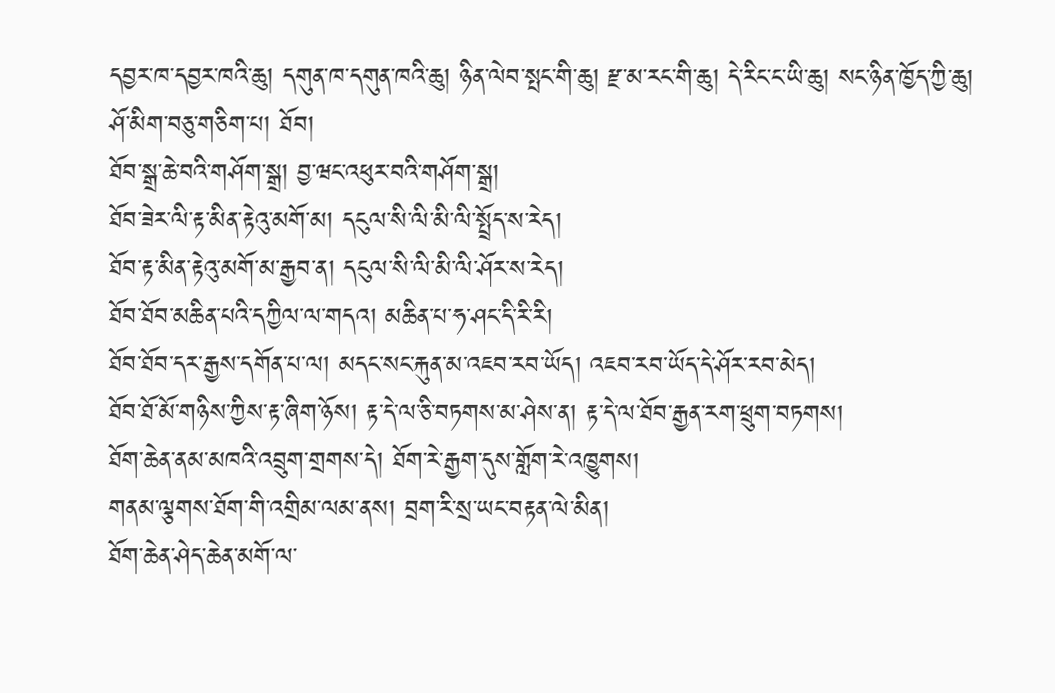དབྱར་ཁ་དབྱར་ཁའི་ཆུ། དགུན་ཁ་དགུན་ཁའི་ཆུ། ཉིན་ལེབ་སྤང་གི་ཆུ། རྫ་མ་རང་གི་ཆུ། དེ་རིང་ང་ཡི་ཆུ། སང་ཉིན་ཁྱོད་ཀྱི་ཆུ།
ཤོ་མིག་བཅུ་གཅིག་པ། ཐོབ།
ཐོབ་སྒྲ་ཆེ་བའི་གཤོག་སྒྲ། བྱ་ཝང་འཕུར་བའི་གཤོག་སྒྲ།
ཐོབ་ཟེར་ལི་རྟ་མིན་རྟེའུ་མགོ་མ། དངུལ་སི་ལི་མི་ལི་སྤྲོད་ས་རེད།
ཐོབ་རྟ་མིན་རྟེའུ་མགོ་མ་རྒྱབ་ན། དངུལ་སི་ལི་མི་ལི་ཤོར་ས་རེད།
ཐོབ་ཐོབ་མཆིན་པའི་དཀྱིལ་ལ་གདའ། མཆིན་པ་ཧ་ཤང་དི་རི་རི།
ཐོབ་ཐོབ་དར་རྒྱས་དགོན་པ་ལ། མདང་སང་རྐུན་མ་འཇབ་རབ་ཡོད། འཇབ་རབ་ཡོད་དེ་ཤོར་རབ་མེད།
ཐོབ་ཐོ་མོ་གཉིས་ཀྱིས་རྟ་ཞིག་ཉོས། རྟ་དེ་ལ་ཅི་བཏགས་མ་ཤེས་ན། རྟ་དེ་ལ་ཐོབ་རྒྱན་རག་ཕྲུག་བཏགས།
ཐོག་ཆེན་ནམ་མཁའི་འབྲུག་གྲགས་དེ། ཐོག་རེ་རྒྱག་དུས་གློག་རེ་འཁྱུགས།
གནམ་ལྕགས་ཐོག་གི་འགྲིམ་ལམ་ནས། བྲག་རི་སྲ་ཡང་བརྟན་ལེ་མིན།
ཐོག་ཆེན་ཤེད་ཆེན་མགོ་ལ་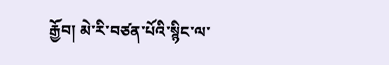རྒྱོབ། མེ་རི་བཙན་པོའི་སྙིང་ལ་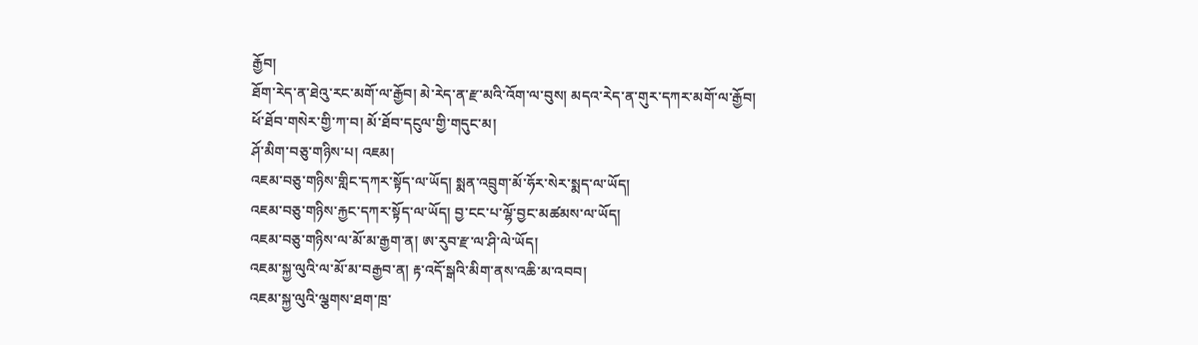རྒྱོབ།
ཐོག་རེད་ན་ཐེའུ་རང་མགོ་ལ་རྒྱོབ། མེ་རེད་ན་རྫ་མའི་འོག་ལ་བུས། མདའ་རེད་ན་གུར་དཀར་མགོ་ལ་རྒྱོབ།
ཕོ་ཐོབ་གསེར་གྱི་ཀ་བ། མོ་ཐོབ་དངུལ་གྱི་གདུང་མ།
ཤོ་མིག་བཅུ་གཉིས་པ། འཇམ།
འཇམ་བཅུ་གཉིས་གླིང་དཀར་སྟོད་ལ་ཡོད། སྨན་འབྲུག་མོ་ཧོར་སེར་སྨད་ལ་ཡོད།
འཇམ་བཅུ་གཉིས་རྐྱང་དཀར་སྟོད་ལ་ཡོད། བྱ་ངང་པ་ལྷོ་བྱང་མཚམས་ལ་ཡོད།
འཇམ་བཅུ་གཉིས་ལ་མོ་མ་རྒྱག་ན། ཨ་རུབ་རྫ་ལ་ཤི་ལེ་ཡོད།
འཇམ་སྐྱ་ལུའི་ལ་མོ་མ་བརྒྱབ་ན། རྟ་འདོ་སྒའི་མིག་ནས་འཆི་མ་འབབ།
འཇམ་སྐྱ་ལུའི་ལྕགས་ཐག་ཁྲ་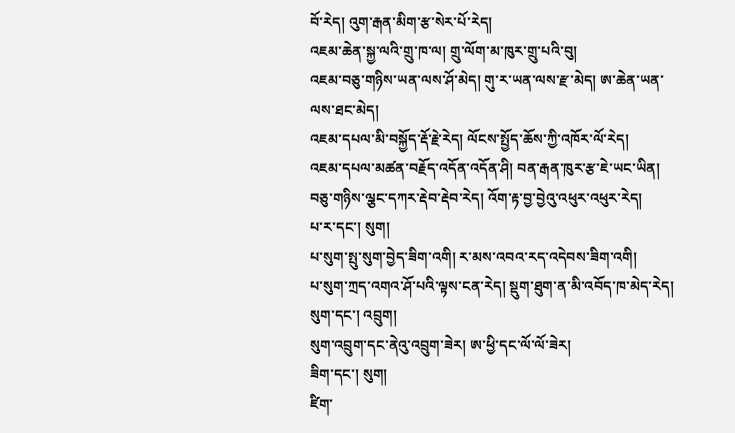བོ་རེད། འུག་རྒན་མིག་རྩ་སེར་པོ་རེད།
འཇམ་ཆེན་སྐྱ་ལའི་གྲུ་ཁ་ལ། གྲུ་ལོག་མ་ཁུར་གྲུ་པའི་བུ།
འཇམ་བཅུ་གཉིས་ཡན་ལས་ཤོ་མེད། གུ་ར་ཡན་ལས་རྫ་མེད། ཨ་ཆེན་ཡན་ལས་ཐང་མེད།
འཇམ་དཔལ་མི་བསྐྱོད་རྡོ་རྗེ་རེད། ལོངས་སྤྱོད་ཆོས་ཀྱི་འཁོར་ལོ་རེད།
འཇམ་དཔལ་མཚན་བརྗོད་འདོན་འདོན་ཤི། བན་རྒན་ཁུར་རྩ་ཇེ་ཡང་ཡིན།
བཅུ་གཉིས་ལྕང་དཀར་རྡེབ་རྡེབ་རེད། འོག་རྟ་བྱ་བྱེའུ་འཕུར་འཕུར་རེད།
པ་ར་དང་། སུག།
པ་སུག་སྤུ་སུག་བྱེད་ཟིག་འགི། ར་མས་འབའ་རད་འདེབས་ཟིག་འགི།
པ་སུག་ཀྲད་འགའ་ཤོ་པའི་ལྟས་ངན་རེད། སྡུག་ཐུག་ན་མི་འབོད་ཁ་མེད་རེད།
སུག་དང་། འབྲུག།
སུག་འབྲུག་དང་ནེའུ་འབྲུག་ཟེར། ཨ་ཕྱི་དང་ལོ་ལོ་ཟེར།
ཟིག་དང་། སུག།
ཛིག་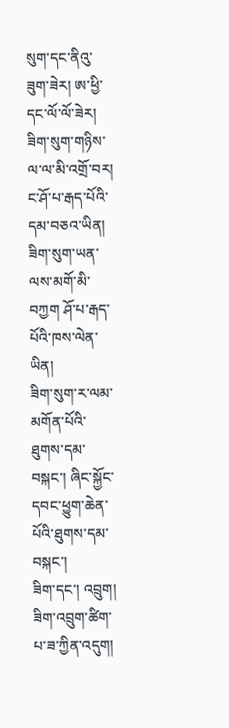སུག་དང་ནིའུ་ཟུག་ཟེར། ཨ་ཕྱི་དང་ལོ་ལོ་ཟེར།
ཟིག་སུག་གཉིས་ལ་ལ་མི་འགྲོ་བར། ང་ཤོ་པ་རྒད་པོའི་དམ་བཅའ་ཡིན།
ཟིག་སུག་ཡན་ལས་མགོ་མི་བཀྱག ཤོ་པ་རྒད་པོའི་ཁས་ལེན་ཡིན།
ཟིག་སུག་ར་ལམ་མགོན་པོའི་ཐུགས་དམ་བསྐང་། ཞིང་སྐྱོང་དབང་ཕྱུག་ཆེན་པོའི་ཐུགས་དམ་བསྐང་།
ཟིག་དང་། འབྲུག།
ཟིག་འབྲུག་ཚིག་པ་ཟ་ཀྱིན་འདུག།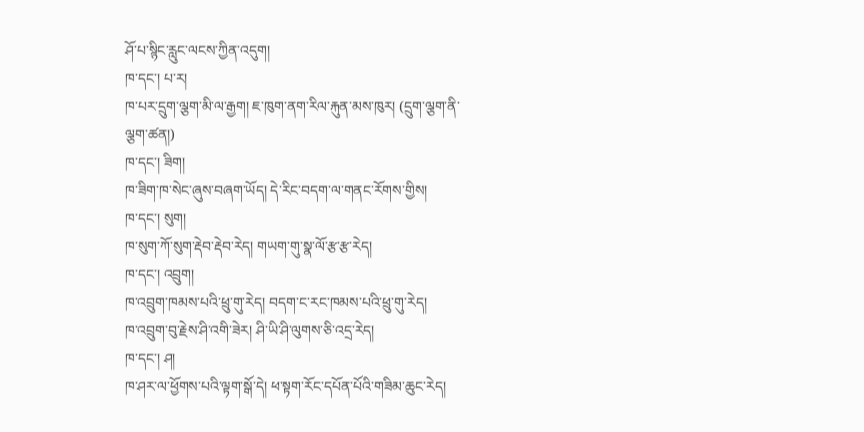ཤོ་པ་སྙིང་རླུང་ལངས་ཀྱིན་འདུག།
ཁ་དང་། པ་ར།
ཁ་པར་དྲུག་ལྕག་མི་ལ་རྒྱག། ཇ་ཁུག་ནག་རིལ་རྐུན་མས་ཁུར། (དྲུག་ལྕག་ནི་ལྕག་ཚན།)
ཁ་དང་། ཟིག།
ཁ་ཟིག་ཁ་སེང་ཞུས་བཞག་ཡོད། དེ་རིང་བདག་ལ་གནང་རོགས་གྱིས།
ཁ་དང་། སུག།
ཁ་སུག་ཀོ་སུག་རྡེབ་རྡེབ་རེད། གཡག་གུ་སྣ་ལོ་རྩ་རྩ་རེད།
ཁ་དང་། འབྲུག།
ཁ་འབྲུག་ཁམས་པའི་ཕྲུ་གུ་རེད། བདག་ང་རང་ཁམས་པའི་ཕྲུ་གུ་རེད།
ཁ་འབྲུག་བུ་རྗེས་ཤི་འགི་ཟེར། ཤི་ཡི་ཤི་ལུགས་ཅི་འདྲ་རེད།
ཁ་དང་། ཤ།
ཁ་ཤར་ལ་ཕྱོགས་པའི་ལྟག་སྒོ་དེ། ཕ་སྟག་རོང་དཔོན་པོའི་གཟིམ་ཆུང་རེད།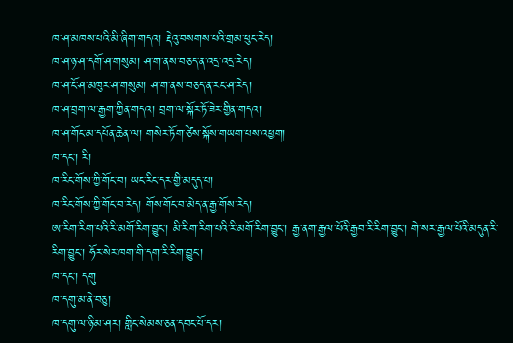ཁ་ཤ་མཁས་པའི་མི་ཞིག་གདའ། རྡེའུ་བསགས་པའི་གྲམ་ཕུང་རེད།
ཁ་ཤ་ཉ་ཤ་དགོ་ཤ་གསུམ། ཤ་ག་ནས་བཅད་ན་འདྲ་འདྲ་རེད།
ཁ་ཤ་ངོ་ཤ་མཁུར་ཤ་གསུམ། ཤ་ག་ནས་བཅད་ན་རང་ཤ་རེད།
ཁ་ཤ་བྲག་ལ་རྒྱག་ཀྱིན་གདའ། བྲག་ལ་སྐོར་ཏོ་ཟེར་གྱིན་གདའ།
ཁ་ཤ་གོང་མ་དཔོན་ཆེན་ལ། གསེར་ཏོག་ཙེས་སྐོས་གཡག་པས་འཕྱག།
ཁ་དང་། རི།
ཁ་རིང་གོས་ཀྱི་གོང་བ། ཡང་རིང་དར་གྱི་མདུད་པ།
ཁ་རིང་གོས་ཀྱི་གོང་བ་རེད། གོས་གོང་བ་མེད་ན་རྒྱ་གོས་རེད།
ཨ་རིག་རིག་པའི་རི་མགོ་རིག་བྱུང་། མི་རིག་རིག་པའི་རི་མགོ་རིག་བྱུང་། རྒྱ་ནག་རྒྱལ་པོའི་རྒྱབ་རི་རིག་བྱུང་། གེ་སར་རྒྱལ་པོའི་མདུན་རི་རིག་བྱུང་། ཧོར་སེར་ཁག་གི་དག་རི་རིག་བྱུང་།
ཁ་དང་། དགུ
ཁ་དགུ་མ་ནེ་བཅུ།
ཁ་དགུ་ལ་ཉི་མ་ཤར། གླིང་སེམས་ཅན་དབང་པོ་དར།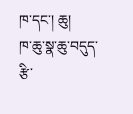ཁ་དང་། ཆུ།
ཁ་ཆུ་སྣ་ཆུ་བདུད་རྩི་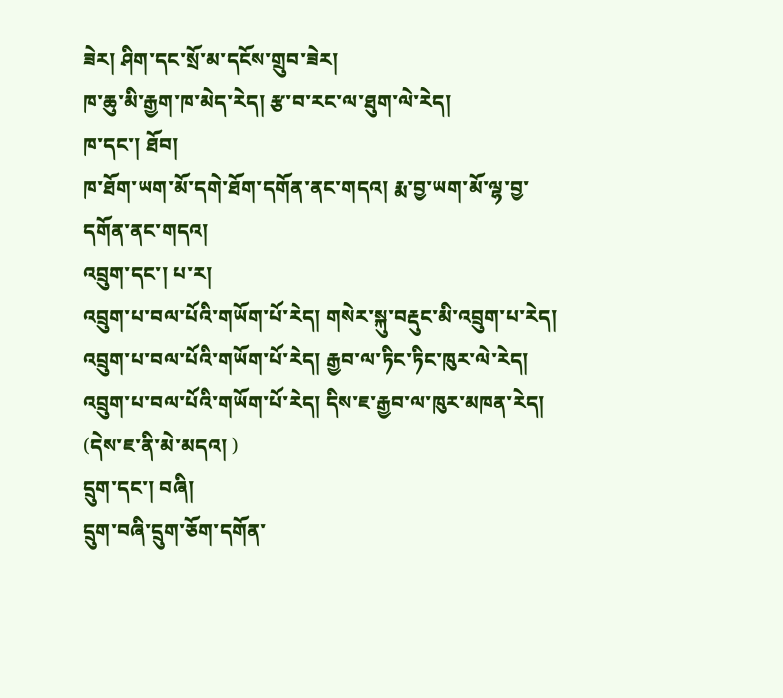ཟེར། ཤིག་དང་སྲོ་མ་དངོས་གྲུབ་ཟེར།
ཁ་ཆུ་མི་རྒྱག་ཁ་མེད་རེད། རྩ་བ་རང་ལ་ཐུག་ལེ་རེད།
ཁ་དང་། ཐོབ།
ཁ་ཐོག་ཡག་མོ་དགེ་ཐོག་དགོན་ནང་གདའ། རྨ་བྱ་ཡག་མོ་ལྷ་བྱ་དགོན་ནང་གདའ།
འབྲུག་དང་། པ་ར།
འབྲུག་པ་བལ་པོའི་གཡོག་པོ་རེད། གསེར་སྐུ་བརྡུང་མི་འབྲུག་པ་རེད།
འབྲུག་པ་བལ་པོའི་གཡོག་པོ་རེད། རྒྱབ་ལ་ཏིང་ཏིང་ཁུར་ལེ་རེད།
འབྲུག་པ་བལ་པོའི་གཡོག་པོ་རེད། དིས་ཇ་རྒྱབ་ལ་ཁུར་མཁན་རེད།
(དེས་ཇ་ནི་མེ་མདའ། )
དྲུག་དང་། བཞི།
དྲུག་བཞི་དྲུག་ཅོག་དགོན་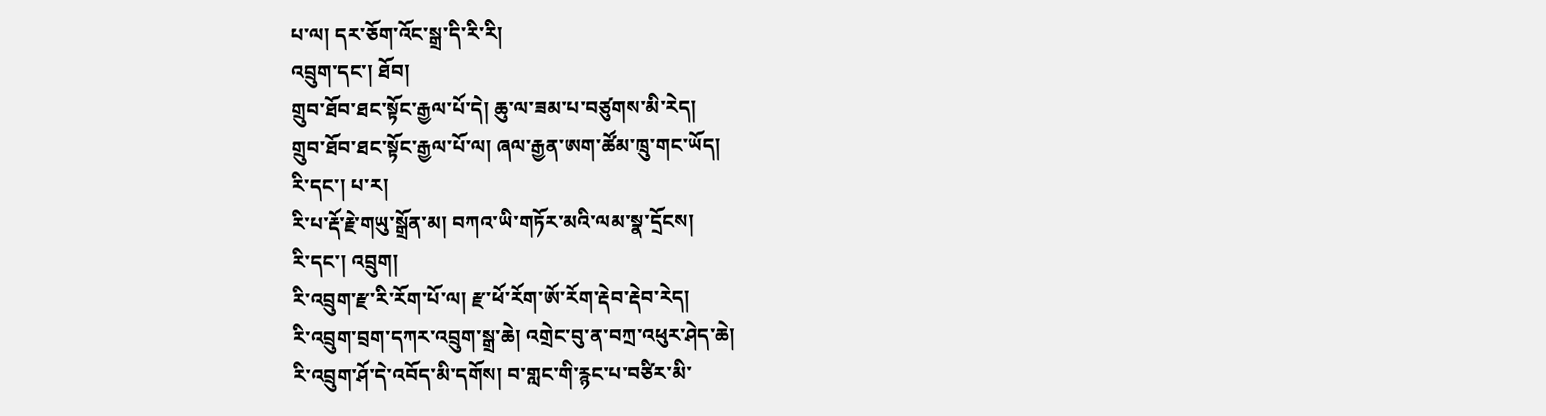པ་ལ། དར་ཅོག་འོང་སྒྲ་དི་རི་རི།
འབྲུག་དང་། ཐོབ།
གྲུབ་ཐོབ་ཐང་སྟོང་རྒྱལ་པོ་དེ། ཆུ་ལ་ཟམ་པ་བཙུགས་མི་རེད།
གྲུབ་ཐོབ་ཐང་སྟོང་རྒྱལ་པོ་ལ། ཞལ་རྒྱན་ཨག་ཚོམ་ཁྲུ་གང་ཡོད།
རི་དང་། པ་ར།
རི་པ་རྡོ་རྗེ་གཡུ་སྒྲོན་མ། བཀའ་ཡི་གཏོར་མའི་ལམ་སྣ་དྲོངས།
རི་དང་། འབྲུག།
རི་འབྲུག་རྫ་རི་རོག་པོ་ལ། རྫ་ཕོ་རོག་ཨོ་རོག་རྡེབ་རྡེབ་རེད།
རི་འབྲུག་བྲག་དཀར་འབྲུག་སྒྲ་ཆེ། འགྲེང་བུ་ན་བཀྲ་འཕུར་ཤེད་ཆེ།
རི་འབྲུག་ཤོ་དེ་འབོད་མི་དགོས། བ་གླང་གི་རྙང་པ་བཙིར་མི་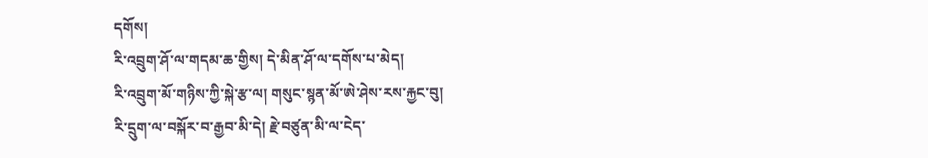དགོས།
རི་འབྲུག་ཤོ་ལ་གདམ་ཆ་གྱིས། དེ་མིན་ཤོ་ལ་དགོས་པ་མེད།
རི་འབྲུག་མོ་གཉིས་ཀྱི་སྐེ་རྩ་ལ། གསུང་སྙན་མོ་ཨེ་ཤེས་རས་རྐྱང་བུ།
རི་དྲུག་ལ་བསྐོར་བ་རྒྱབ་མི་དེ། རྗེ་བཙུན་མི་ལ་ངེད་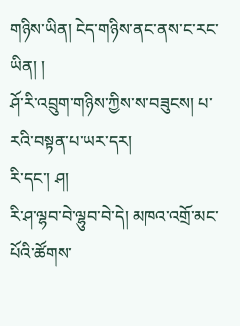གཉིས་ཡིན། ངེད་གཉིས་ནང་ནས་ང་རང་ཡིན། །
ཤོ་རི་འབྲུག་གཉིས་ཀྱིས་ས་བཟུངས། པ་རའི་བསྟན་པ་ཡར་དར།
རི་དང་། ཤ།
རི་ཤ་ལྷབ་བེ་ལྷུབ་བེ་དེ། མཁའ་འགྲོ་མང་པོའི་ཚོགས་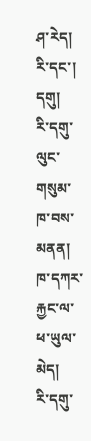ཤ་རེད།
རི་དང་། དགུ།
རི་དགུ་ལུང་གསུམ་ཁ་བས་མནན། ཁ་དཀར་རྐྱང་ལ་ཕ་ཡུལ་མེད།
རི་དགུ་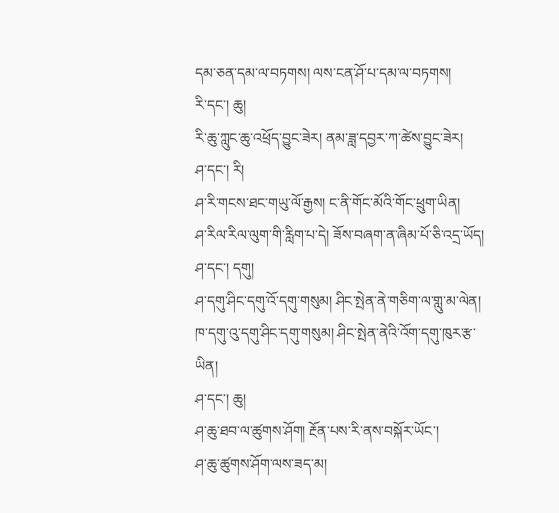དམ་ཅན་དམ་ལ་བཏགས། ལས་ངན་ཤོ་པ་དམ་ལ་བཏགས།
རི་དང་། ཆུ།
རི་ཆུ་ཀླུང་ཆུ་འཕྲོད་བྱུང་ཟེར། ནམ་ཟླ་དབྱར་ཀ་ཚེས་བྱུང་ཟེར།
ཤ་དང་། རི།
ཤ་རི་གངས་ཐང་གཡུ་ལོ་རྒྱས། ང་ནི་གོང་མོའི་གོང་ཕྲུག་ཡིན།
ཤ་རིལ་རིལ་ལུག་གི་རླིག་པ་དེ། ཟོས་བཞག་ན་ཞིམ་པོ་ཅི་འདྲ་ཡོད།
ཤ་དང་། དགུ།
ཤ་དགུ་ཤིང་དགུ་འོ་དགུ་གསུམ། ཤིང་སྤེན་ནེ་གཅིག་ལ་གླུ་མ་ལེན།
ཁ་དགུ་འུ་དགུ་ཤིང་དགུ་གསུམ། ཤིང་སྤེན་ནེའི་འོག་དགུ་ཁུར་རྩ་ཡིན།
ཤ་དང་། ཆུ།
ཤ་ཆུ་ཐབ་ལ་ཚུགས་ཤོག། རྔོན་པས་རི་ནས་བསྐོར་ཡོང་།
ཤ་ཆུ་ཚུགས་ཤོག་ལས་ཟད་མ།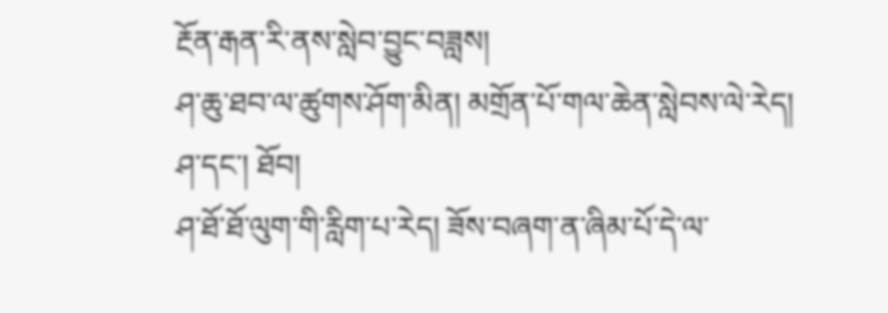རྔོན་རྒན་རི་ནས་སླེབ་བྱུང་བཟླས།
ཤ་ཆུ་ཐབ་ལ་ཚུགས་ཤོག་མིན། མགྲོན་པོ་གལ་ཆེན་སླེབས་ལེ་རེད།
ཤ་དང་། ཐོབ།
ཤ་ཐོ་ཐོ་ལུག་གི་རླིག་པ་རེད། ཟོས་བཞག་ན་ཞིམ་པོ་དེ་ལ་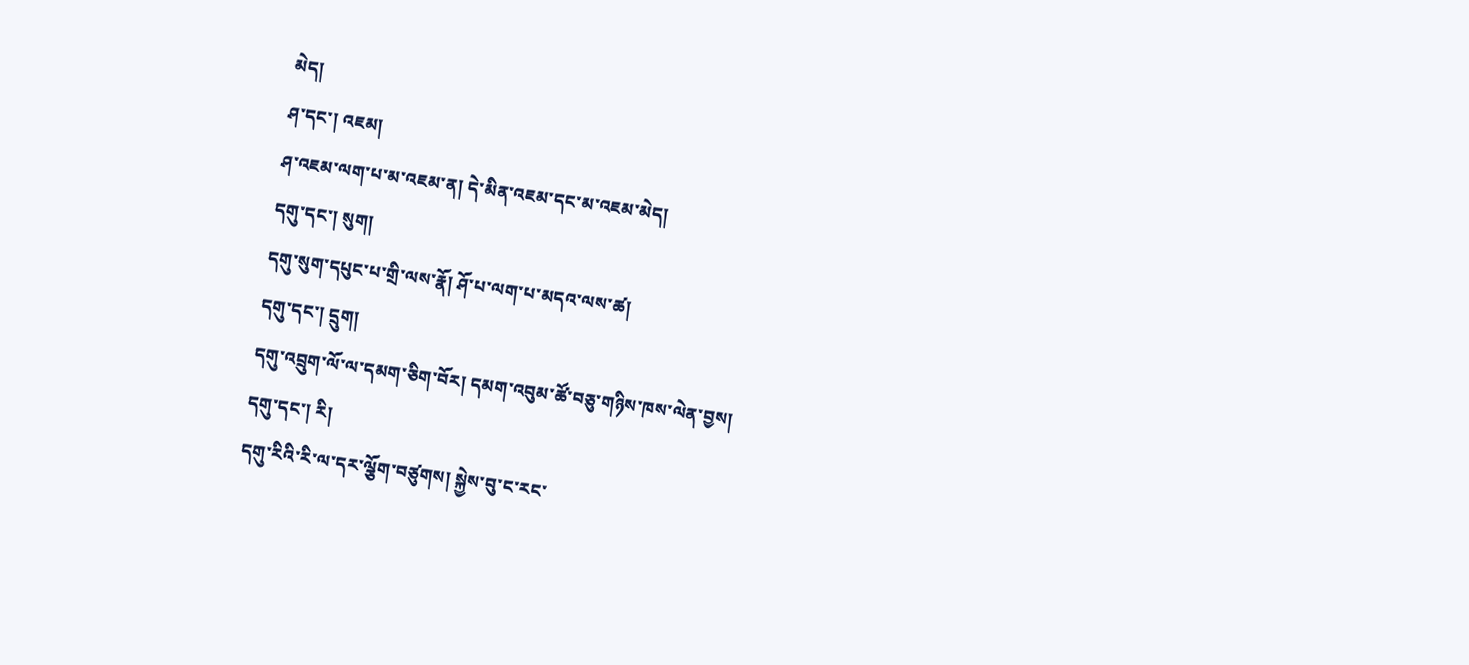མེད།
ཤ་དང་། འཇམ།
ཤ་འཇམ་ལག་པ་མ་འཇམ་ན། དེ་མིན་འཇམ་དང་མ་འཇམ་མེད།
དགུ་དང་། སུག།
དགུ་སུག་དཔུང་པ་གྲི་ལས་རྣོ། ཤོ་པ་ལག་པ་མདའ་ལས་ཚ།
དགུ་དང་། དྲུག།
དགུ་འབྲུག་ལོ་ལ་དམག་ཅིག་བོར། དམག་འབུམ་ཚོ་བཅུ་གཉིས་ཁས་ལེན་བྱས།
དགུ་དང་། རི།
དགུ་རིའི་རི་ལ་དར་ལྕོག་བཙུགས། སྐྱེས་བུ་ང་རང་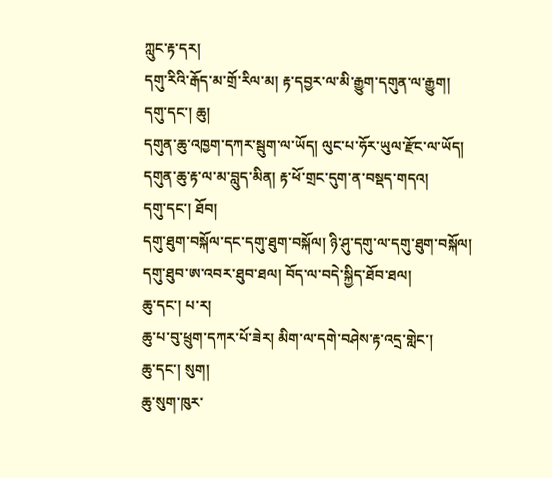ཀླུང་རྟ་དར།
དགུ་རིའི་རྒོད་མ་གྲོ་རིལ་མ། རྟ་དབྱར་ལ་མི་རྒྱུག་དགུན་ལ་རྒྱུག།
དགུ་དང་། ཆུ།
དགུན་ཆུ་འཁྱག་དཀར་སྦུག་ལ་ཡོད། ལུང་པ་ཧོར་ཡུལ་རྫོང་ལ་ཡོད།
དགུན་ཆུ་རྟ་ལ་མ་བླུད་མིན། རྟ་ཕོ་གྲང་དུག་ན་བསྡད་གདའ།
དགུ་དང་། ཐོབ།
དགུ་ཐུག་བསྐོལ་དང་དགུ་ཐུག་བསྐོལ། ཉི་ཤུ་དགུ་ལ་དགུ་ཐུག་བསྐོལ།
དགུ་ཐུབ་ཨ་འབར་ཐུབ་ཐལ། བོད་ལ་བདེ་སྐྱིད་ཐོབ་ཐལ།
ཆུ་དང་། པ་ར།
ཆུ་པ་བུ་ཕྲུག་དཀར་པོ་ཟེར། མིག་ལ་དགེ་བཤེས་རྟ་འདྲ་གླེང་།
ཆུ་དང་། སུག།
ཆུ་སུག་ཁུར་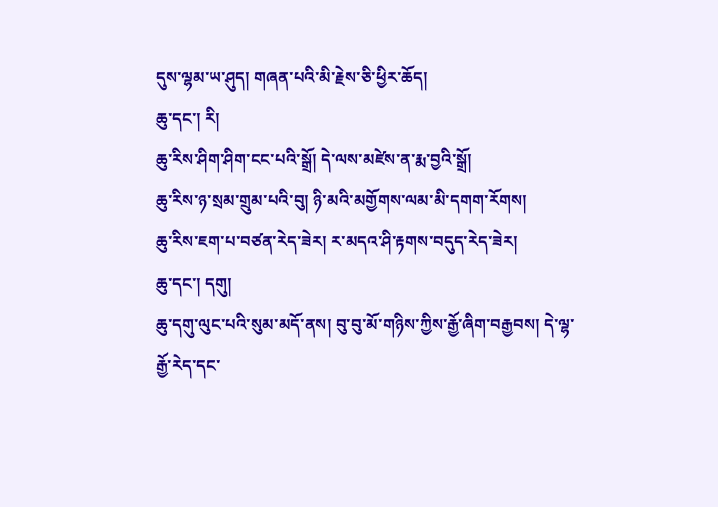དུས་ལྷམ་ཡ་ཤུད། གཞན་པའི་མི་རྗེས་ཅི་ཕྱིར་ཆོད།
ཆུ་དང་། རི།
ཆུ་རིས་ཤིག་ཤིག་ངང་པའི་སྒྲོ། དེ་ལས་མཛེས་ན་རྨ་བྱའི་སྒྲོ།
ཆུ་རིས་ཉ་སྲམ་གྲུམ་པའི་བུ། ཉི་མའི་མགྱོགས་ལམ་མི་དགག་རོགས།
ཆུ་རིས་ཇག་པ་བཙན་རེད་ཟེར། ར་མདའ་ཤི་རྟགས་བདུད་རེད་ཟེར།
ཆུ་དང་། དགུ།
ཆུ་དགུ་ལུང་པའི་སུམ་མདོ་ནས། བུ་བུ་མོ་གཉིས་ཀྱིས་རྒྱོ་ཞིག་བརྒྱབས། དེ་ལྷ་རྒྱོ་རེད་དང་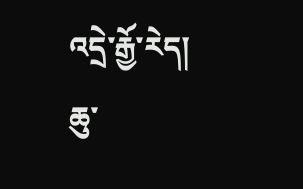འདྲེ་རྒྱོ་རེད།
ཆུ་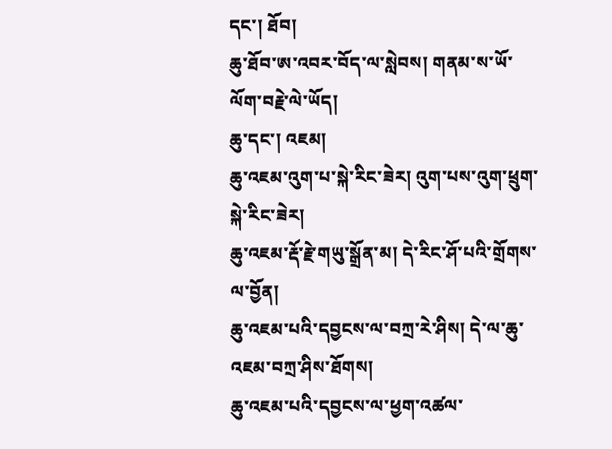དང་། ཐོབ།
ཆུ་ཐོབ་ཨ་འབར་བོད་ལ་སླེབས། གནམ་ས་ཡོ་ལོག་བརྗེ་ལེ་ཡོད།
ཆུ་དང་། འཇམ།
ཆུ་འཇམ་འུག་པ་སྐེ་རིང་ཟེར། འུག་པས་འུག་ཕྲུག་སྐེ་རིང་ཟེར།
ཆུ་འཇམ་རྡོ་རྗེ་གཡུ་སྒྲོན་མ། དེ་རིང་ཤོ་པའི་གྲོགས་ལ་བྱོན།
ཆུ་འཇམ་པའི་དབྱངས་ལ་བཀྲ་རེ་ཤིས། དེ་ལ་ཆུ་འཇམ་བཀྲ་ཤིས་ཐོགས།
ཆུ་འཇམ་པའི་དབྱངས་ལ་ཕྱག་འཚལ་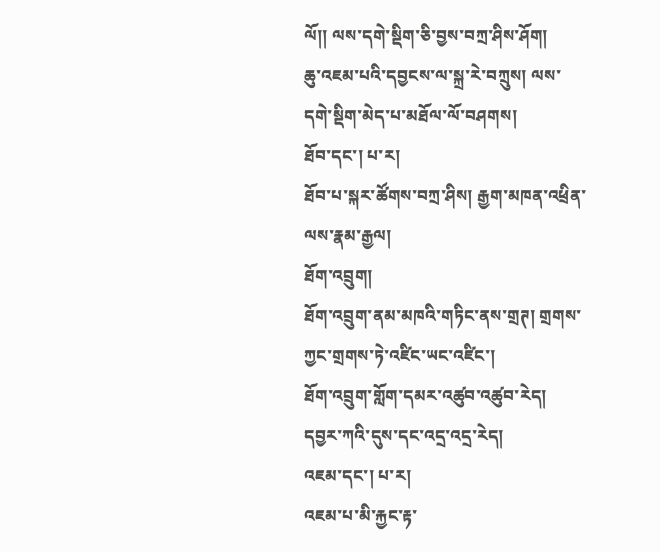ལོ།། ལས་དགེ་སྡིག་ཅི་བྱས་བཀྲ་ཤིས་ཤོག།
ཆུ་འཇམ་པའི་དབྱངས་ལ་སྐྲ་རེ་བཀྲུས། ལས་དགེ་སྡིག་མེད་པ་མཐོལ་ལོ་བཤགས།
ཐོབ་དང་། པ་ར།
ཐོབ་པ་སྐར་ཚོགས་བཀྲ་ཤིས། རྒྱག་མཁན་འཕྲིན་ལས་རྣམ་རྒྱལ།
ཐོག་འབྲུག།
ཐོག་འབྲུག་ནམ་མཁའི་གཏིང་ནས་གྲཊ། གྲགས་ཀྱང་གྲགས་ཏེ་འཛིང་ཡང་འཛིང་།
ཐོག་འབྲུག་གློག་དམར་འཚུབ་འཚུབ་རེད། དབྱར་ཀའི་དུས་དང་འདྲ་འདྲ་རེད།
འཇམ་དང་། པ་ར།
འཇམ་པ་མི་རྐྱང་རྟ་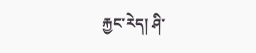རྐྱང་རེད། ཤི་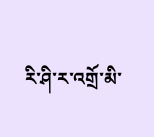རི་ཤི་ར་འགྲོ་མི་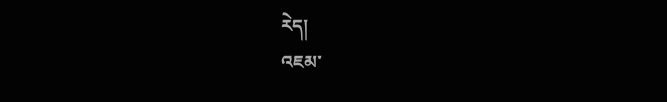རེད།
འཇམ་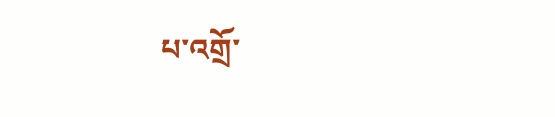པ་འགྲོ་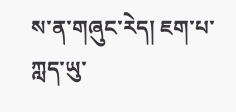ས་ན་གཞུང་རེད། ཇག་པ་ཀླད་ཡུ་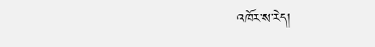འཁོར་ས་རེད།